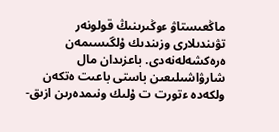ماڭعىستاۋ ءوڭىرىنىڭ قولونەر تۋىندىلارى وزىندىك ۇلگىسىمەن ەرەكشەلەنەدى. باعزىدان مال شارۋاشىلىعىن باستى باعىت ەتكەن ولكەدە ءتورت ت ۇلىك ونىمدەرىن ازىق-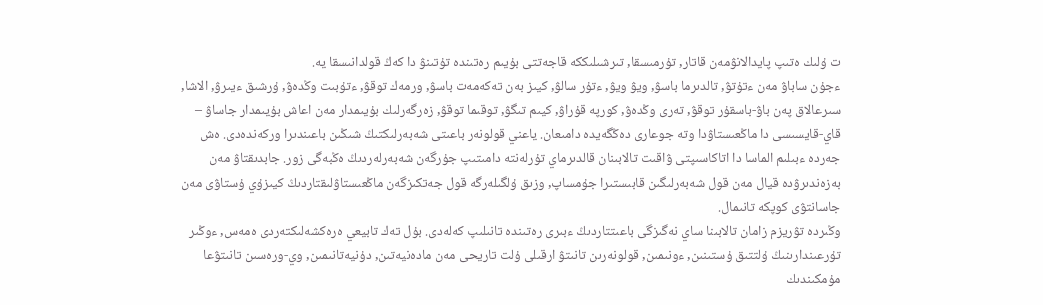ت ۇلىك ەتىپ پايدالانۋمەن قاتار, تۇرمىسقا, تىرشىلىككە قاجەتتى بۇيىم رەتىندە تۇتىنۋ دا كەڭ قولدانىسقا يە.
ءجۇن ساباۋ مەن ءتۇتۋ, تالدىرما باسۋ, ويۋ ويۋ, ءتۇر سالۋ, كيىز بەن تەكەمەت باسۋ, ورمەك توقۋ, ءتۇبىت وڭدەۋ, ۇرشىق ءيىرۋ, الاشا, سىرعالاق پەن باۋ-باسقۇر توقۋ, تەرى وڭدەۋ, كورپە قۇراۋ, كيىم تىگۋ, توقىما توقۋ, زەرگەرلىك بۇيىمدار مەن اعاش بۇيىمدار جاساۋ – قاي-قايسىسى دا ماڭعىستاۋدا وتە جوعارى دەڭگەيدە دامىعان. ياعني قولونەر باعىتى شەبەرلىكتىڭ شىڭىن باعىندىرا وركەندەدى. ەش جەردە ءبىلىم الماسا دا اتاكاسىپتى ۋاقىت تالابىنان قالدىرماي تۇرلەنتە دامىتىپ جۇرگەن شەبەرلەردىڭ ەڭبەگى زور. جابدىقتاۋ مەن بەزەندىرۋدە قيال مەن قول شەبەرلىگىن قابىستىرا جۇمساپ, وزىق ۇلگىلەرگە قول جەتكىزگەن ماڭعىستاۋلىقتاردىڭ كيىزۇي ۇستاۋى مەن جاسانتۋى كوپكە تانىمال.
وڭىردە تۋريزم زامان تالابىنا ساي نەگىزگى باعىتتاردىڭ ءبىرى رەتىندە تانىلىپ كەلەدى. بۇل تەك تابيعي ەرەكشەلىكتەردى ەمەس, ءوڭىر تۇرعىندارىنىڭ ۇلتتىق ۇستىنىن, ءونىمىن, قولونەرىن تانىتۋ ارقىلى ۇلت تاريحى مەن مادەنيەتىن, دۇنيەتانىمىن, وي-ورەسىن تانىتۋعا مۇمكىندىك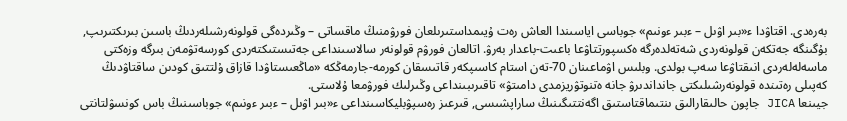بەرەدى. اقتاۋدا ء«بىر اۋىل – ءبىر ءونىم» جوباسى اياسىندا العاش رەت ۇيىمداستىرىلعان فورۋمنىڭ ماقساتى – وڭىردەگى قولونەرشىلەردىڭ باسىن بىرىكتىرىپ, بۇگىنگە جەتكەن قولونەردى شەتەلدەرگە ەكسپورتتاۋعا باعىت-باعدار بەرۋ. اتالعان فورۋم قولونەر سالاسىنداعى جەتىستىكتەردى كورسەتۋمەن بىرگە وزەكتى ماسەلەلەردى انىقتاۋعا سەپ بولدى. وبلىس اۋماعىنان 70-تەن استام كاسىپكەر قاتىسقان كورمە-جارمەڭكە «ماڭعىستاۋدا قازاق ۇلتتىق كودىن ساقتاۋدىڭ كەپىلى رەتىندە قولونەرشىلىكتى جانداندىرۋ جانە ەتنوتۋريزمدى دامىتۋ» تاقىرىبىنداعى وڭىرلىك فورۋمعا ۇلاستى.
جيىنعا JICA جاپون حالىقارالىق ىنتىماقتاستىق اگەنتتىگىنىڭ ساراپشىسى, قىرعىز رەسپۋبليكاسىنداعى ء«بىر اۋىل – ءبىر ءونىم» جوباسىنىڭ باس كونسۋلتانتى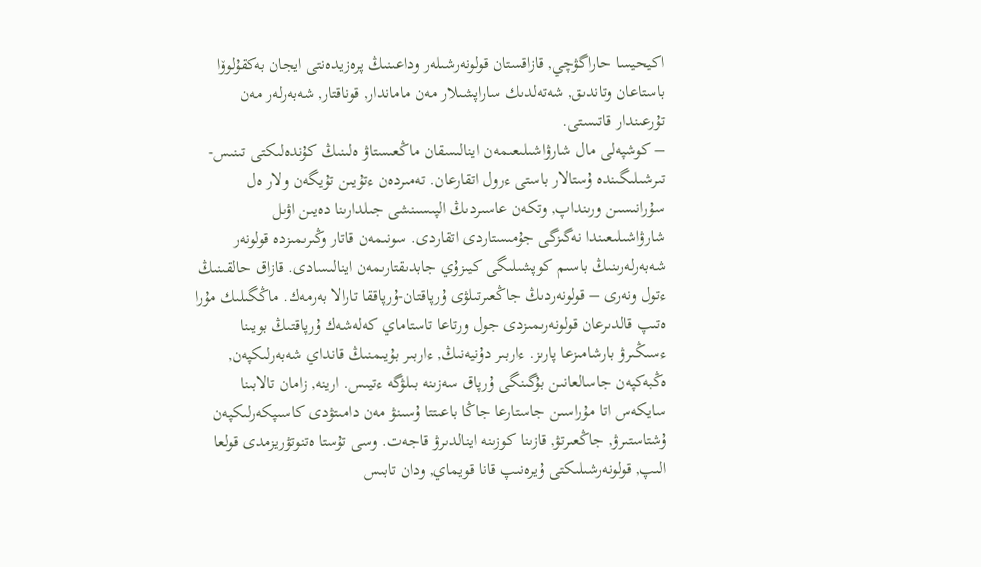اكيحيسا حاراگۋچي, قازاقستان قولونەرشىلەر وداعىنىڭ پرەزيدەنتى ايجان بەكقۇلوۆا باستاعان وتاندىق, شەتەلدىك ساراپشىلار مەن ماماندار, قوناقتار, شەبەرلەر مەن تۇرعىندار قاتىستى.
– كوشپەلى مال شارۋاشىلىعىمەن اينالىسقان ماڭعىستاۋ ەلىنىڭ كۇندەلىكتى تىنىس-تىرشىلىگىندە ۇستالار باستى ءرول اتقارعان. تەمىردەن ءتۇيىن تۇيگەن ولار ەل سۇرانىسىن ورىنداپ, وتكەن عاسىردىڭ الپىسىنشى جىلدارىنا دەيىن اۋىل شارۋاشىلىعىندا نەگىزگى جۇمىستاردى اتقاردى. سونىمەن قاتار وڭىرىمىزدە قولونەر شەبەرلەرىنىڭ باسىم كوپشىلىگى كيىزۇي جابدىقتارىمەن اينالىسادى. قازاق حالقىنىڭ ءتول ونەرى – قولونەردىڭ جاڭعىرتىلۋى ۇرپاقتان-ۇرپاققا تارالا بەرمەك. ماڭگىلىك مۇرا ەتىپ قالدىرعان قولونەرىمىزدى جول ورتاعا تاستاماي كەلەشەك ۇرپاقتىڭ بويىنا ءسىڭىرۋ بارشامىزعا پارىز. ءاربىر دۇنيەنىڭ, ءاربىر بۇيىمنىڭ قانداي شەبەرلىكپەن, ەڭبەكپەن جاسالعانىن بۇگىنگى ۇرپاق سەزىنە بىلۋگە ءتيىس. ارينە, زامان تالابىنا سايكەس اتا مۇراسىن جاستارعا جاڭا باعىتتا ۇسىنۋ مەن دامىتۋدى كاسىپكەرلىكپەن ۇشتاستىرۋ, جاڭعىرتۋ, قازىنا كوزىنە اينالدىرۋ قاجەت. وسى تۇستا ەتنوتۋريزمدى قولعا الىپ, قولونەرشىلىكتى ۇيرەنىپ قانا قويماي, ودان تابىس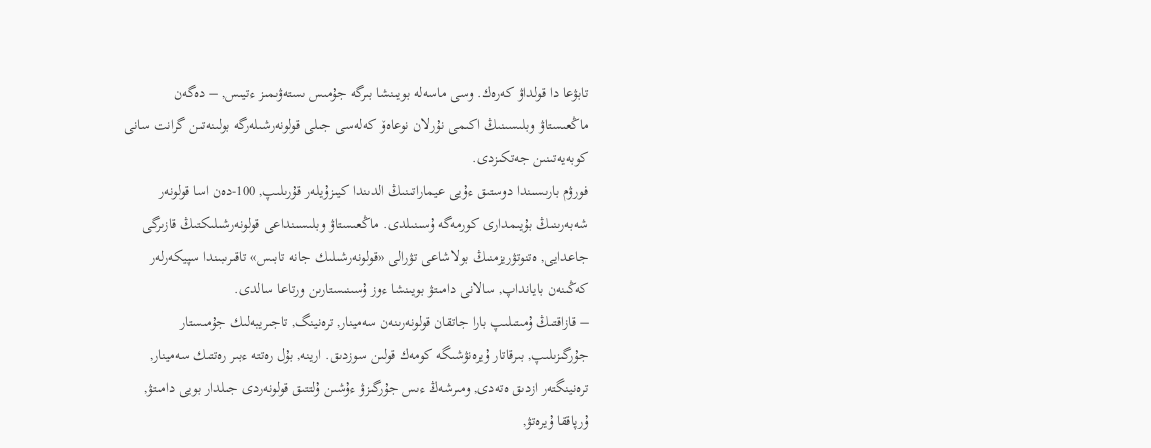تابۋعا دا قولداۋ كەرەك. وسى ماسەلە بويىنشا بىرگە جۇمىس ىستەۋىمىز ءتيىس, – دەگەن ماڭعىستاۋ وبلىسىنىڭ اكىمى نۇرلان نوعاەۆ كەلەسى جىلى قولونەرشىلەرگە بولىنەتىن گرانت سانى كوبەيەتىنىن جەتكىزدى.
فورۋم بارىسىندا دوستىق ءۇيى عيماراتىنىڭ الدىندا كيىزۇيلەر قۇرىلىپ, 100-دەن اسا قولونەر شەبەرىنىڭ بۇيىمدارى كورمەگە ۇسىنىلدى. ماڭعىستاۋ وبلىسىنداعى قولونەرشىلىكتىڭ قازىرگى جاعدايى, ەتنوتۋريزمنىڭ بولاشاعى تۋرالى «قولونەرشىلىك جانە تابىس» تاقىرىبىندا سپيكەرلەر كەڭىنەن بايانداپ, سالانى دامىتۋ بويىنشا ءوز ۇسىنىستارىن ورتاعا سالدى.
– قازاقتىڭ ۇمىتىلىپ بارا جاتقان قولونەرىنەن سەمينار, ترەنينگ, تاجىريبەلىك جۇمىستار جۇرگىزىلىپ, بىرقاتار ۇيرەنۋشىگە كومەك قولىن سوزدىق. ارينە, بۇل رەتتە ءبىر رەتتىك سەمينار, ترەنينگتەر ازدىق ەتەدى, ومىرشەڭ ءىس جۇرگىزۋ ءۇشىن ۇلتتىق قولونەردى جىلدار بويى دامىتۋ, ۇرپاققا ۇيرەتۋ,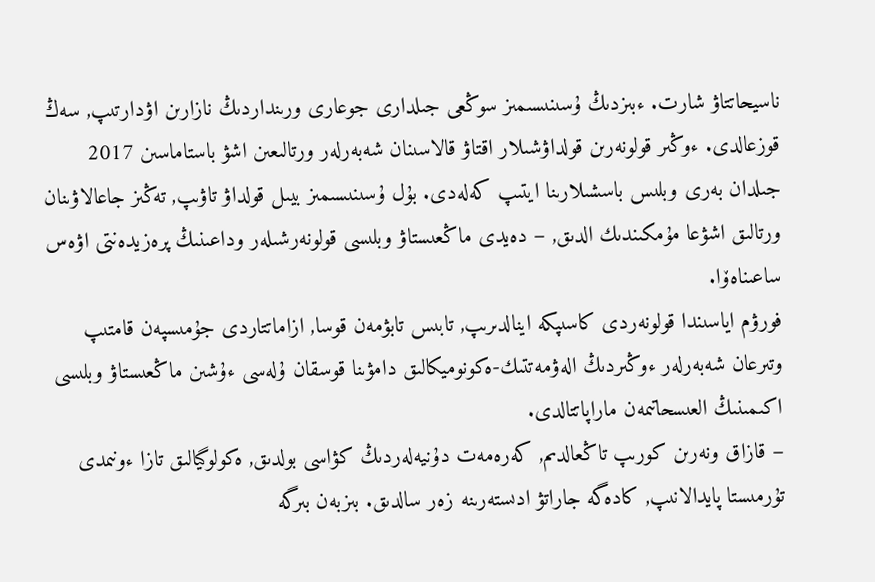ناسيحاتتاۋ شارت. ءبىزدىڭ ۇسىنىسىمىز سوڭعى جىلدارى جوعارى ورىنداردىڭ نازارىن اۋدارتىپ, سەڭ قوزعالدى. ءوڭىر قولونەرىن قولداۋشىلار اقتاۋ قالاسىنان شەبەرلەر ورتالىعىن اشۋ باستاماسىن 2017 جىلدان بەرى وبلىس باسشىلارىنا ايتىپ كەلەدى. بۇل ۇسىنىسىمىز بيىل قولداۋ تاۋىپ, تەڭىز جاعالاۋىنان ورتالىق اشۋعا مۇمكىندىك الدىق, – دەيدى ماڭعىستاۋ وبلىسى قولونەرشىلەر وداعىنىڭ پرەزيدەنتى اۋەس ساعىناەۆا.
فورۋم اياسىندا قولونەردى كاسىپكە اينالدىرىپ, تابىس تابۋمەن قوسا, ازاماتتاردى جۇمىسپەن قامتىپ وتىرعان شەبەرلەر ءوڭىردىڭ الەۋمەتتىك-ەكونوميكالىق دامۋىنا قوسقان ۇلەسى ءۇشىن ماڭعىستاۋ وبلىسى اكىمىنىڭ العىسحاتىمەن ماراپاتتالدى.
– قازاق ونەرىن كورىپ تاڭعالدىم, كەرەمەت دۇنيەلەردىڭ كۋاسى بولدىق, ەكولوگيالىق تازا ءونىمدى تۇرمىستا پايدالانىپ, كادەگە جاراتۋ ادىستەرىنە زەر سالدىق. بىزبەن بىرگە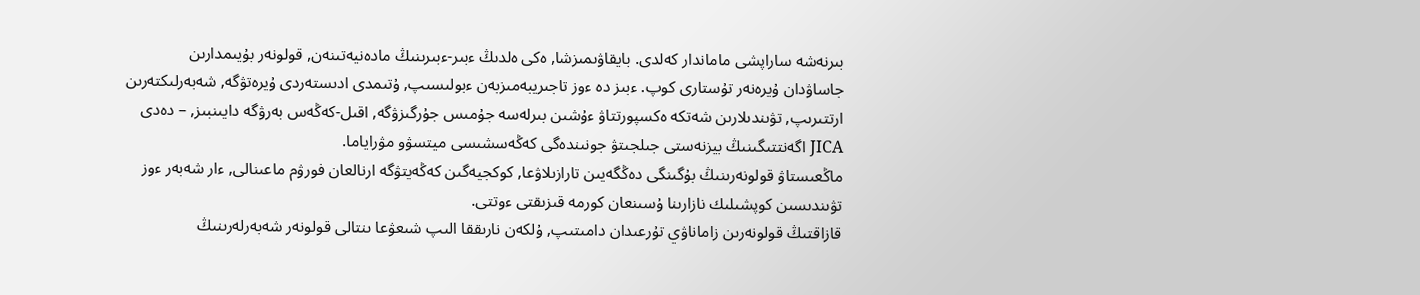بىرنەشە ساراپشى ماماندار كەلدى. بايقاۋىمىزشا, ەكى ەلدىڭ ءبىر-ءبىرىنىڭ مادەنيەتىنەن, قولونەر بۇيىمدارىن جاساۋدان ۇيرەنەر تۇستارى كوپ. ءبىز دە ءوز تاجىريبەمىزبەن ءبولىسىپ, ۇتىمدى ادىستەردى ۇيرەتۋگە, شەبەرلىكتەرىن ارتتىرىپ, تۋىندىلارىن شەتكە ەكسپورتتاۋ ءۇشىن بىرلەسە جۇمىس جۇرگىزۋگە, اقىل-كەڭەس بەرۋگە دايىنبىز, – دەدى JICA اگەنتتىگىنىڭ بيزنەستى جىلجىتۋ جونىندەگى كەڭەسشىسى ميتسۋو مۋراياما.
ماڭعىستاۋ قولونەرىنىڭ بۇگىنگى دەڭگەيىن تارازىلاۋعا, كوكجيەگىن كەڭەيتۋگە ارنالعان فورۋم ماعىنالى, ءار شەبەر ءوز تۋىندىسىن كوپشىلىك نازارىنا ۇسىنعان كورمە قىزىقتى ءوتتى.
قازاقتىڭ قولونەرىن زاماناۋي تۇرعىدان دامىتىپ, ۇلكەن نارىققا الىپ شىعۋعا ىنتالى قولونەر شەبەرلەرىنىڭ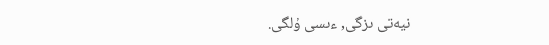نيەتى ىزگى, ءىسى ۇلگى.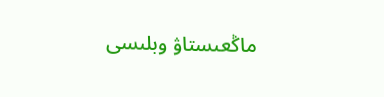ماڭعىستاۋ وبلىسى